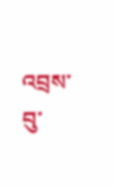འབྲས་བུ་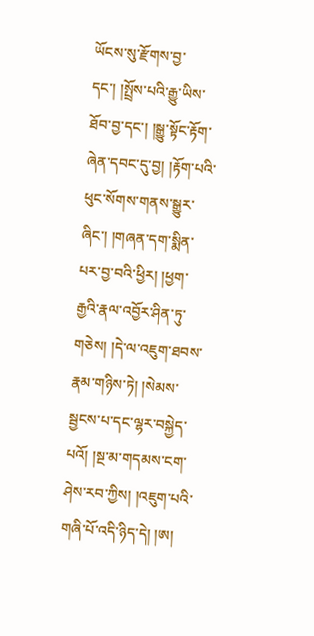ཡོངས་སུ་རྫོགས་བྱ་དང་། །སྤྲོས་པའི་རྒྱུ་ཡིས་ཐོབ་བྱ་དང་། །སྒྱུ་སྟོང་རྟོག་ཞེན་དབང་དུ་བྱ། །རྟོག་པའི་ཕུང་སོགས་གནས་སྒྱུར་ཞིང་། །གཞན་དག་སྨིན་པར་བྱ་བའི་ཕྱིར། །ཕྱག་རྒྱའི་རྣལ་འབྱོར་ཤིན་ཏུ་གཅེས། །དེ་ལ་འཇུག་ཐབས་རྣམ་གཉིས་ཏེ། །སེམས་སྦྱངས་པ་དང་ལྷར་བསྐྱེད་པའོ། །སྔ་མ་གདམས་ངག་ཤེས་རབ་ཀྱིས། །འཇུག་པའི་གཞི་པོ་འདི་ཉིད་དེ། །ཨ།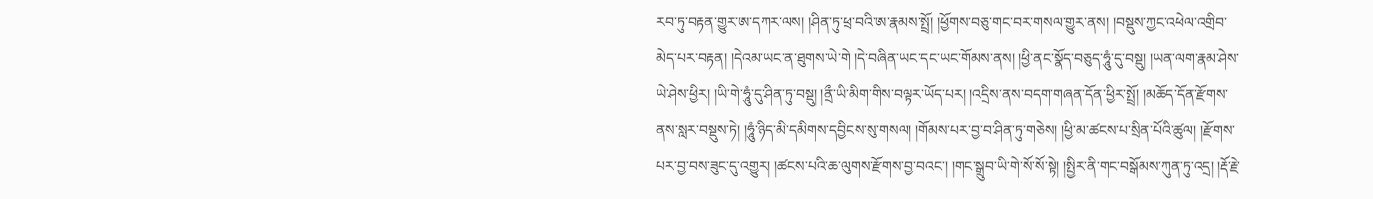རབ་ཏུ་བརྟན་གྱུར་ཨ་དཀར་ལས། །ཤིན་ཏུ་ཕྲ་བའི་ཨ་རྣམས་སྤྲོ། །ཕྱོགས་བཅུ་གང་བར་གསལ་གྱུར་ནས། །བསྡུས་ཀྱང་འཕེལ་འགྲིབ་མེད་པར་བརྟན། །དེའམ་ཡང་ན་ཐུགས་ཡེ་གེ །དེ་བཞིན་ཡང་དང་ཡང་གོམས་ནས། །ཕྱི་ནང་སྣོད་བཅུད་ཧཱུཾ་དུ་བསྡུ། །ཡན་ལག་རྣམ་ཤེས་ཡེ་ཤེས་ཕྱིར། །ཡི་གེ་ཧཱུཾ་དུ་ཤིན་ཏུ་བསྡུ། །ནྲྀ་ཡི་མིག་གིས་བལྟར་ཡོད་པར། །འདྲིས་ནས་བདག་གཞན་དོན་ཕྱིར་སྤྲོ། །མཆོད་དོན་རྫོགས་ནས་སླར་བསྡུས་ཏེ། །ཧཱུཾ་ཉིད་མི་དམིགས་དབྱིངས་སུ་གསལ། །གོམས་པར་བྱ་བ་ཤིན་ཏུ་གཅེས། །ཕྱི་མ་ཚངས་པ་སྲིན་པོའི་ཚུལ། །རྫོགས་པར་བྱ་བས་ཟུང་དུ་འགྱུར། །ཚངས་པའི་ཆ་ལུགས་རྫོགས་བྱ་བའང་། །གང་སྒྲུབ་ཡི་གེ་སོ་སོ་སྟེ། །སྤྱིར་ནི་གང་བསྒོམས་ཀུན་ཏུ་འདྲ། །རྡོ་རྗེ་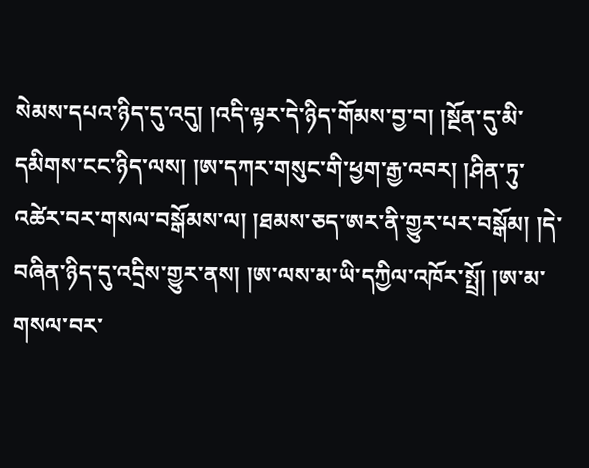སེམས་དཔའ་ཉིད་དུ་འདུ། །འདི་ལྟར་དེ་ཉིད་གོམས་བྱ་བ། །སྔོན་དུ་མི་དམིགས་ངང་ཉིད་ལས། །ཨ་དཀར་གསུང་གི་ཕྱག་རྒྱ་འབར། །ཤིན་ཏུ་འཚེར་བར་གསལ་བསྒོམས་ལ། །ཐམས་ཅད་ཨར་ནི་གྱུར་པར་བསྒོམ། །དེ་བཞིན་ཉིད་དུ་འདྲིས་གྱུར་ནས། །ཨ་ལས་མ་ཡི་དཀྱིལ་འཁོར་སྤྲོ། །ཨ་མ་གསལ་བར་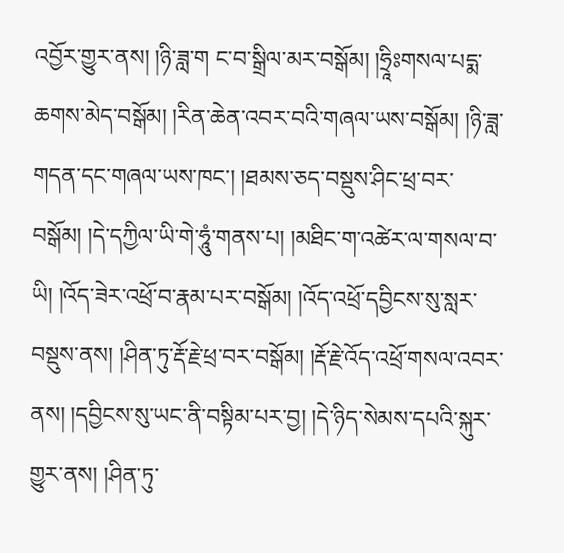འབྱོར་གྱུར་ནས། །ཉི་ཟླ་ག ང་བ་སྒྲིལ་མར་བསྒོམ། །ཧྲཱིཿགསལ་པདྨ་ཆགས་མེད་བསྒོམ། །རིན་ཆེན་འབར་བའི་གཞལ་ཡས་བསྒོམ། །ཉི་ཟླ་གདན་དང་གཞལ་ཡས་ཁང་། །ཐམས་ཅད་བསྡུས་ཤིང་ཕྲ་བར་བསྒོམ། །དེ་དཀྱིལ་ཡི་གེ་ཧཱུཾ་གནས་པ། །མཐིང་ག་འཚེར་ལ་གསལ་བ་ཡི། །འོད་ཟེར་འཕྲོ་བ་རྣམ་པར་བསྒོམ། །འོད་འཕྲོ་དབྱིངས་སུ་སླར་བསྡུས་ནས། །ཤིན་ཏུ་རྡོ་རྗེ་ཕྲ་བར་བསྒོམ། །རྡོ་རྗེ་འོད་འཕྲོ་གསལ་འབར་ནས། །དབྱིངས་སུ་ཡང་ནི་བསྟིམ་པར་བྱ། །དེ་ཉིད་སེམས་དཔའི་སྐུར་གྱུར་ནས། །ཤིན་ཏུ་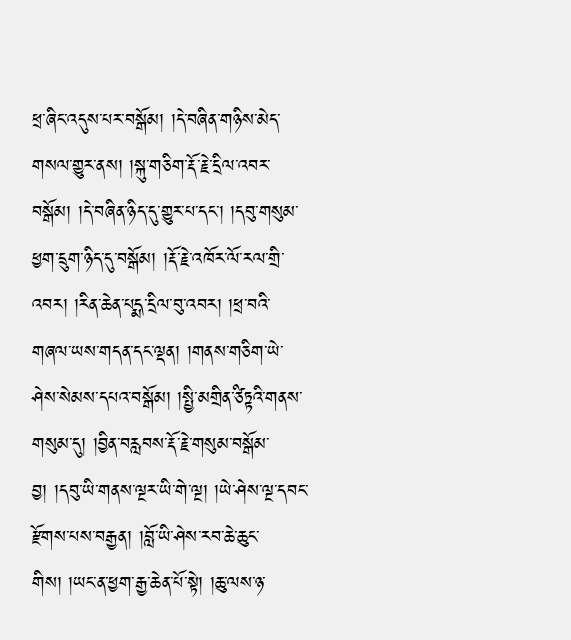ཕྲ་ཞིང་འདུས་པར་བསྒོམ། །དེ་བཞིན་གཉིས་མེད་གསལ་གྱུར་ནས། །སྐུ་གཅིག་རྡོ་རྗེ་དྲིལ་འབར་བསྒོམ། །དེ་བཞིན་ཉིད་དུ་གྱུར་པ་དང་། །དབུ་གསུམ་ཕྱག་དྲུག་ཉིད་དུ་བསྒོམ། །རྡོ་རྗེ་འཁོར་ལོ་རལ་གྲི་འབར། །རིན་ཆེན་པདྨ་དྲིལ་བུ་འབར། །ཕྲ་བའི་གཞལ་ཡས་གདན་དང་ལྡན། །གནས་གཅིག་ཡེ་ཤེས་སེམས་དཔའ་བསྒོམ། །སྤྱི་མགྲིན་ཙིཏྟའི་གནས་གསུམ་དུ། །བྱིན་བརླབས་རྡོ་རྗེ་གསུམ་བསྒོམ་བྱ། །དབུ་ཡི་གནས་ལྔར་ཡི་གེ་ལྔ། །ཡེ་ཤེས་ལྔ་དབང་རྫོགས་པས་བརྒྱན། །བློ་ཡི་ཤེས་རབ་ཆེ་ཆུང་གིས། །ཡང་ན་ཕྱག་རྒྱ་ཆེན་པོ་སྟེ། །ཆུ་ལས་ཉ་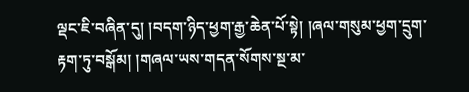ལྡང་ཇི་བཞིན་དུ། །བདག་ཉིད་ཕྱག་རྒྱ་ཆེན་པོ་སྟེ། །ཞལ་གསུམ་ཕྱག་དྲུག་རྟག་ཏུ་བསྒོམ། །གཞལ་ཡས་གདན་སོགས་སྔ་མ་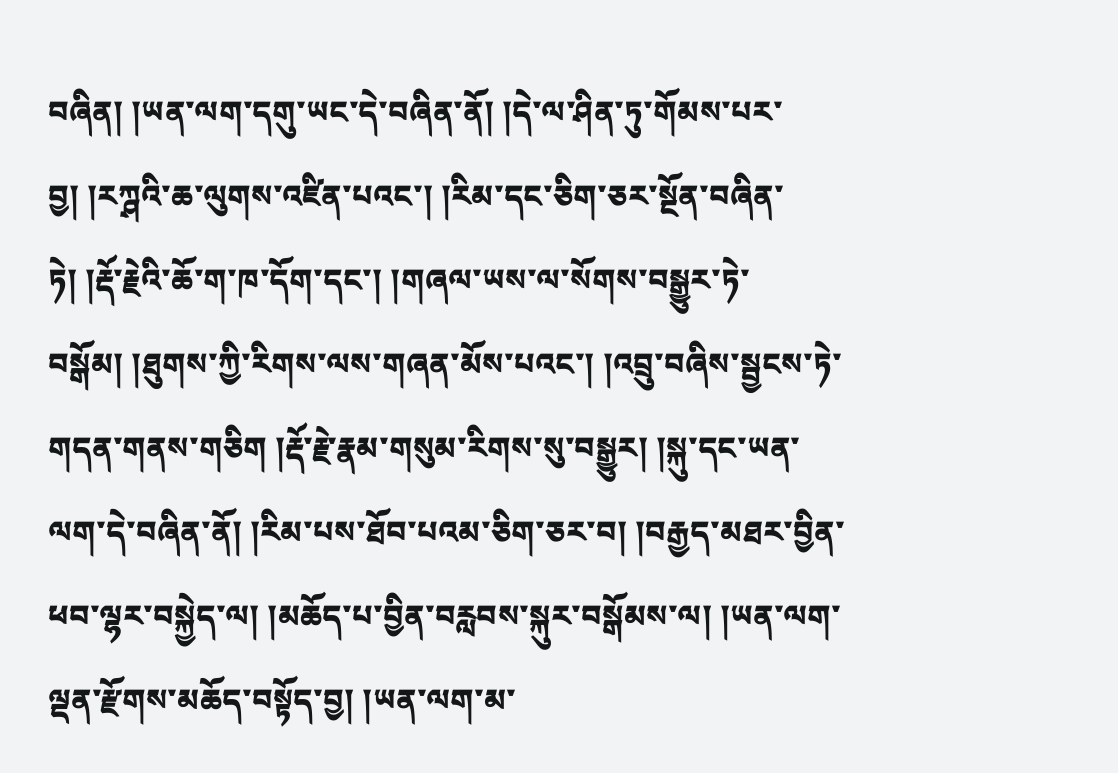བཞིན། །ཡན་ལག་དགུ་ཡང་དེ་བཞིན་ནོ། །དེ་ལ་ཤིན་ཏུ་གོམས་པར་བྱ། །རཀྴའི་ཆ་ལུགས་འཛིན་པའང་། །རིམ་དང་ཅིག་ཅར་སྔོན་བཞིན་ཏེ། །རྡོ་རྗེའི་ཆོ་ག་ཁ་དོག་དང་། །གཞལ་ཡས་ལ་སོགས་བསྒྱུར་ཏེ་བསྒོམ། །ཐུགས་ཀྱི་རིགས་ལས་གཞན་མོས་པའང་། །འབྲུ་བཞིས་སྦྱངས་ཏེ་གདན་གནས་གཅིག །རྡོ་རྗེ་རྣམ་གསུམ་རིགས་སུ་བསྒྱུར། །སྐུ་དང་ཡན་ལག་དེ་བཞིན་ནོ། །རིམ་པས་ཐོབ་པའམ་ཅིག་ཅར་བ། །བརྒྱད་མཐར་བྱིན་ཕབ་ལྷར་བསྐྱེད་ལ། །མཆོད་པ་བྱིན་བརླབས་སྐུར་བསྒོམས་ལ། །ཡན་ལག་ལྡན་རྫོགས་མཆོད་བསྟོད་བྱ། །ཡན་ལག་མ་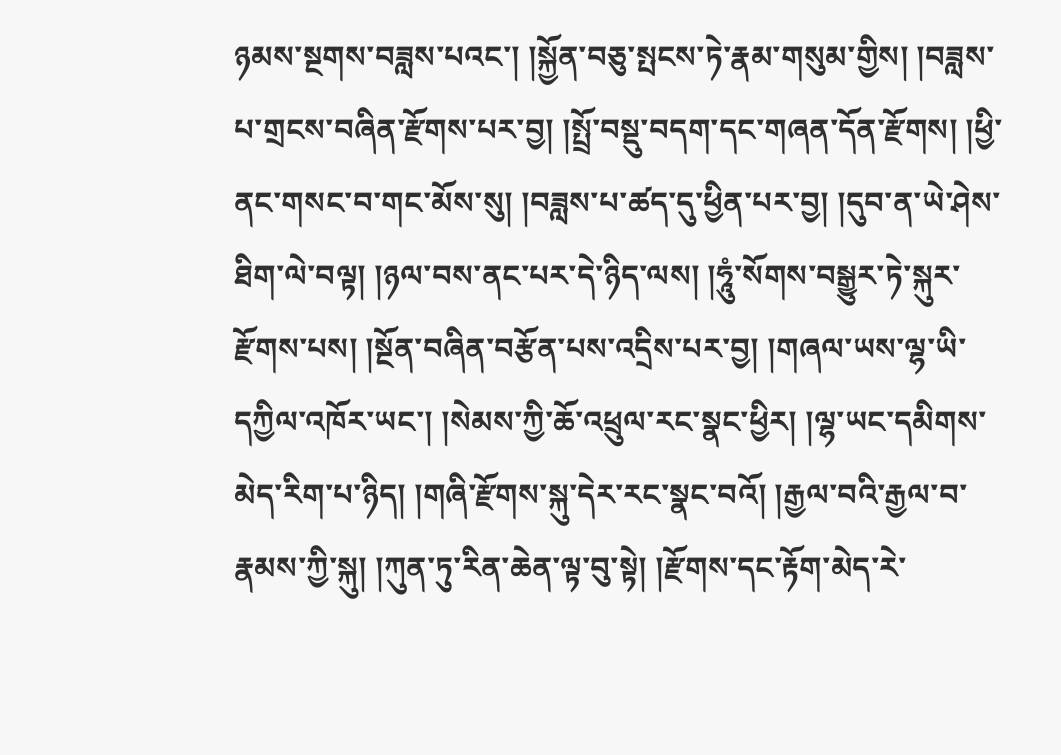ཉམས་སྔགས་བཟླས་པའང་། །སྐྱོན་བཅུ་སྤངས་ཏེ་རྣམ་གསུམ་གྱིས། །བཟླས་པ་གྲངས་བཞིན་རྫོགས་པར་བྱ། །སྤྲོ་བསྡུ་བདག་དང་གཞན་དོན་རྫོགས། །ཕྱི་ནང་གསང་བ་གང་མོས་སུ། །བཟླས་པ་ཚད་དུ་ཕྱིན་པར་བྱ། །དུབ་ན་ཡེ་ཤེས་ཐིག་ལེ་བལྟ། །ཉལ་བས་ནང་པར་དེ་ཉིད་ལས། །ཧཱུཾ་སོགས་བསྒྱུར་ཏེ་སྐུར་རྫོགས་པས། །སྔོན་བཞིན་བརྩོན་པས་འདྲིས་པར་བྱ། །གཞལ་ཡས་ལྷ་ཡི་དཀྱིལ་འཁོར་ཡང་། །སེམས་ཀྱི་ཆོ་འཕྲུལ་རང་སྣང་ཕྱིར། །ལྷ་ཡང་དམིགས་མེད་རིག་པ་ཉིད། །གཞི་རྫོགས་སྐུ་དེར་རང་སྣང་བའོ། །རྒྱལ་བའི་རྒྱལ་བ་རྣམས་ཀྱི་སྐུ། །ཀུན་ཏུ་རིན་ཆེན་ལྟ་བུ་སྟེ། །རྫོགས་དང་རྟོག་མེད་རེ་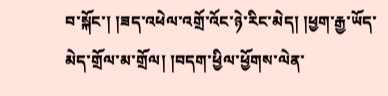བ་སྐོང་། །ཟད་འཕེལ་འགྲོ་འོང་ཉེ་རིང་མེད། །ཕྱག་རྒྱ་ཡོད་མེད་གྲོལ་མ་གྲོལ། །བདག་ཕྱིལ་ཕྱོགས་ལེན་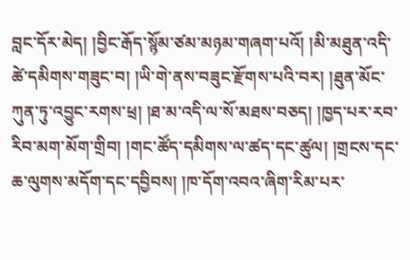བླང་དོར་མེད། །བྱིང་རྒོད་སྙོམ་ཙམ་མཉམ་གཞག་པའོ། །མི་མཐུན་འདི་ཚེ་དམིགས་གཟུང་བ། །ཡི་གེ་ནས་བཟུང་རྫོགས་པའི་བར། །ཐུན་མོང་ཀུན་ཏུ་འབྱུང་རགས་ཕྲ། །ཐ་མ་འདི་ལ་སོ་མཐས་བཅད། །ཁྱད་པར་རབ་རིབ་མག་མོག་གྲིབ། །གང་ཚོད་དམིགས་ལ་ཚད་དང་ཚུལ། །གྲངས་དང་ཆ་ལུགས་མདོག་དང་དབྱིབས། །ཁ་དོག་འབའ་ཞིག་རིམ་པར་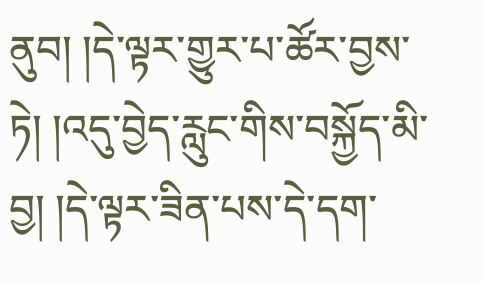ནུབ། །དེ་ལྟར་གྱུར་པ་ཚོར་བྱས་ཏེ། །འདུ་བྱེད་རླུང་གིས་བསྐྱོད་མི་བྱ། །དེ་ལྟར་ཟིན་པས་དེ་དག་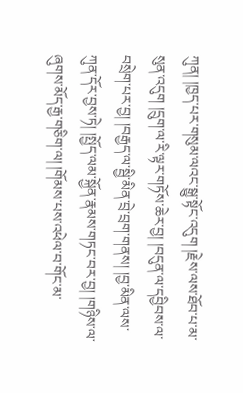ཀུན། །ཁྱད་པར་གསུམ་ལའང་སྒྱུ་སྟོང་འདུག །རྗེས་ལས་ཐོབ་པ་མ་སུན་འདུག །དྲུག་ལ་རི་ལྟར་གཏོས་ཆེར་བྱ། །བདུན་ལ་དབྱིབས་ལ་བསྲེག་པར་བྱ། །བརྒྱད་ལ་སྦྱི་མིན་བྲེ་བྲག་གནས། །བྱ་མིན་ལས་ཀུན་དོར་བྱས་ཏེ། །སྤྱོད་ལམ་སྐྱོན་རྣམས་གཏང་བར་བྱ། །གཉིས་ལ་ཞུགས་མོད་རྒྱ་གཅིག་ལ། །གོམས་པས་འཕེལ་བ་གོང་མ་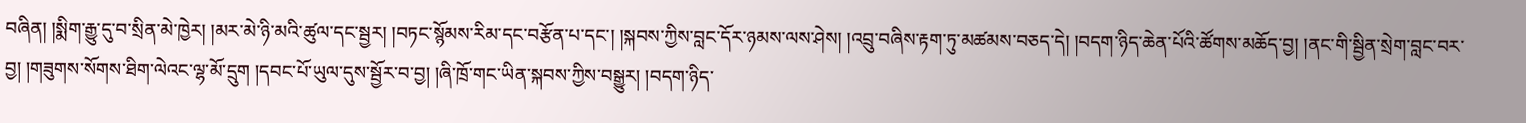བཞིན། །སྨིག་རྒྱུ་དུ་བ་སྲིན་མེ་ཁྱེར། །མར་མེ་ཉི་མའི་ཚུལ་དང་སྦྱར། །བཏང་སྙོམས་རིམ་དང་བརྩོན་པ་དང་། །སྐབས་ཀྱིས་བླང་དོར་ཉམས་ལས་ཤེས། །འབྲུ་བཞིས་རྟག་ཏུ་མཚམས་བཅད་དེ། །བདག་ཉིད་ཆེན་པོའི་ཚོགས་མཆོད་བྱ། །ནང་གི་སྦྱིན་སྲེག་བླང་བར་བྱ། །གཟུགས་སོགས་ཐིག་ལེའང་ལྷ་མོ་དྲུག །དབང་པོ་ཡུལ་དུས་སྦྱོར་བ་བྱ། །ཞི་ཁྲོ་གང་ཡིན་སྐབས་ཀྱིས་བསྒྱུར། །བདག་ཉིད་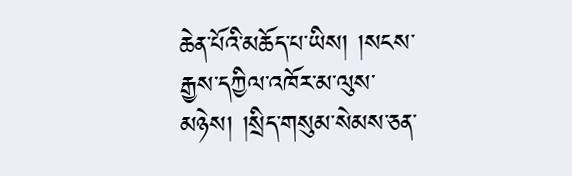ཆེན་པོའི་མཆོད་པ་ཡིས། །སངས་རྒྱས་དཀྱིལ་འཁོར་མ་ལུས་མཉེས། །སྲིད་གསུམ་སེམས་ཅན་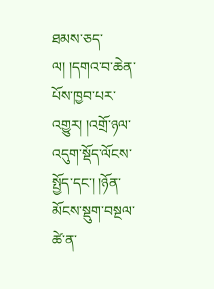ཐམས་ཅད་ལ། །དགའ་བ་ཆེན་པོས་ཁྱབ་པར་འགྱུར། །འགྲོ་ཉལ་འདུག་སྡོད་ལོངས་སྤྱོད་དང་། །ཉོན་མོངས་སྡུག་བསྔལ་ཚེ་ན་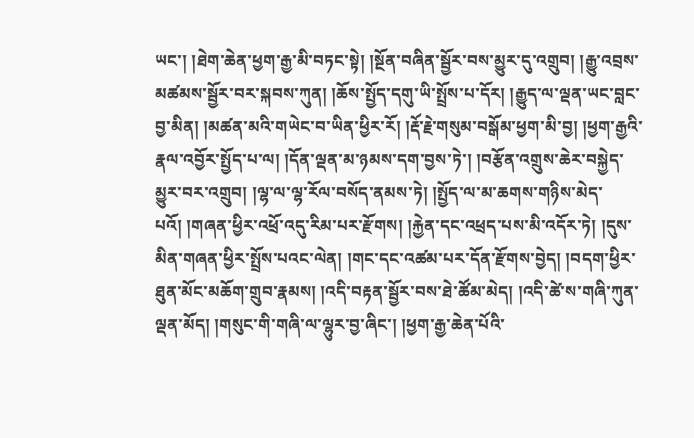ཡང་། །ཐེག་ཆེན་ཕྱག་རྒྱ་མི་བཏང་སྟེ། །སྔོན་བཞིན་སྦྱོར་བས་མྱུར་དུ་འགྲུབ། །རྒྱུ་འབྲས་མཚམས་སྦྱོར་བར་སྐབས་ཀུན། །ཆོས་སྤྱོད་དགུ་ཡི་སྤྲོས་པ་དོར། །རྒྱུད་ལ་ལྡན་ཡང་བླང་བྱ་མིན། །མཚན་མའི་གཡེང་བ་ཡིན་ཕྱིར་རོ། །རྡོ་རྗེ་གསུམ་བསྒོམ་ཕྱག་མི་བྱ། །ཕྱག་རྒྱའི་རྣལ་འབྱོར་སྤྱོད་པ་ལ། །དོན་ལྡན་མ་ཉམས་དག་བྱས་ཏེ་། །བརྩོན་འགྲུས་ཆེར་བསྐྱེད་མྱུར་བར་འགྲུབ། །ལྷ་ལ་ལྷ་རོལ་བསོད་ནམས་ཏེ། །སྤྱོད་ལ་མ་ཆགས་གཉིས་མེད་པའོ། །གཞན་ཕྱིར་འཕྲོ་འདུ་རིམ་པར་རྫོགས། །རྐྱེན་དང་འཕྲད་པས་མི་འདོར་ཏེ། །དུས་མིན་གཞན་ཕྱིར་སྤྲོས་པའང་ལེན། །གང་དང་འཚམ་པར་དོན་རྫོགས་བྱེད། །བདག་ཕྱིར་ཐུན་མོང་མཆོག་གྲུབ་རྣམས། །འདི་བརྟན་སྦྱོར་བས་ཐེ་ཚོམ་མེད། །འདི་ཚེ་ས་གཞི་ཀུན་ལྡན་མོད། །གསུང་གི་གཞི་ལ་ལྷུར་བྱ་ཞིང་། །ཕྱག་རྒྱ་ཆེན་པོའི་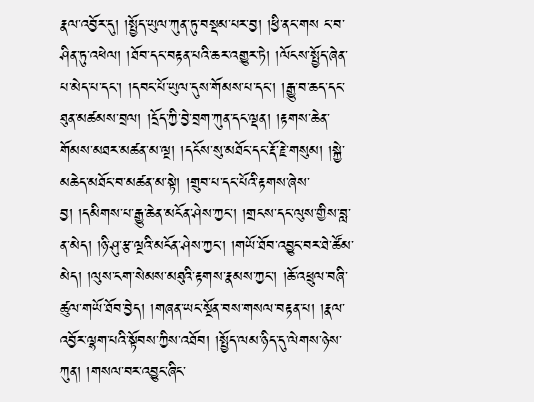རྣལ་འབྱོར་དུ། །སྤྱོད་ཡུལ་ཀུན་ཏུ་བསྡམ་པར་བྱ། །ཕྱི་ནང་གས ང་བ་ཤིན་ཏུ་འཕེལ། །ཐོབ་དང་བརྟན་པའི་ཆར་འགྱུར་ཏེ། །ལོངས་སྤྱོད་ཞེན་པ་མེད་པ་དང་། །དབང་པོ་ཡུལ་དུས་གོམས་པ་དང་། །རྒྱུ་བ་ཆད་དང་ཐུན་མཚམས་བྲལ། །དྲོད་ཀྱི་བྱེ་བྲག་ཀུན་དང་ལྡན། །རྟགས་ཆེན་གོམས་མཐར་མཚན་མ་ལྔ། །དངོས་སུ་མཐོང་དང་རྡོ་རྗེ་གསུམ། །སྐྱེ་མཆེད་མཐོང་བ་མཚན་མ་སྟེ། །གྲུབ་པ་དང་པོའི་རྟགས་ཞེས་བྱ། །དམིགས་པ་རྒྱུ་ཆེན་མངོན་ཤེས་ཀྱང་། །གྲངས་དང་ལུས་གྱིས་བླ་ན་མེད། །ཉི་ཤུ་རྩ་ལྔའི་མངོན་ཤེས་ཀྱང་། །གཡོ་ཐོབ་འབྱུང་བར་ཐེ་ཚོམ་མེད། །ལུས་ངག་སེམས་མཐུའི་རྟགས་རྣམས་ཀྱང་། །ཆོ་འཕྲུལ་བཞི་ཚུལ་གཡོ་ཐོབ་བྱེད། །གཞན་ཡང་སྔོན་བས་གསལ་བརྟན་པ། །རྣལ་འབྱོར་ལྷག་པའི་སྟོབས་ཀྱིས་འཐོབ། །སྤྱོད་ལམ་ཉིད་དུ་ལེགས་ཉེས་ཀུན། །གསལ་བར་འབྱུང་ཞིང་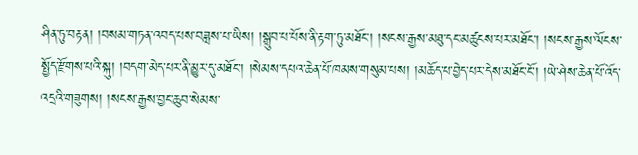ཤིན་ཏུ་བརྟན། །བསམ་གཏན་འབད་པས་བཟླས་པ་ཡིས། །སྒྲུབ་པ་པོས་ནི་རྟག་ཏུ་མཐོང་། །སངས་རྒྱས་མཐུ་དང་མཚུངས་པར་མཐོང་། །སངས་རྒྱས་ལོངས་སྤྱོད་རྫོགས་པའི་སྐུ། །བདག་མེད་པར་ནི་མྱུར་དུ་མཐོང་། །སེམས་དཔའ་ཆེན་པོ་ཁམས་གསུམ་པས། །མཆོད་པ་བྱེད་པར་དེས་མཐོང་ངོ་། །ཡེ་ཤེས་ཆེན་པོ་འོད་འདྲའི་གཟུགས། །སངས་རྒྱས་བྱང་ཆུབ་སེམས་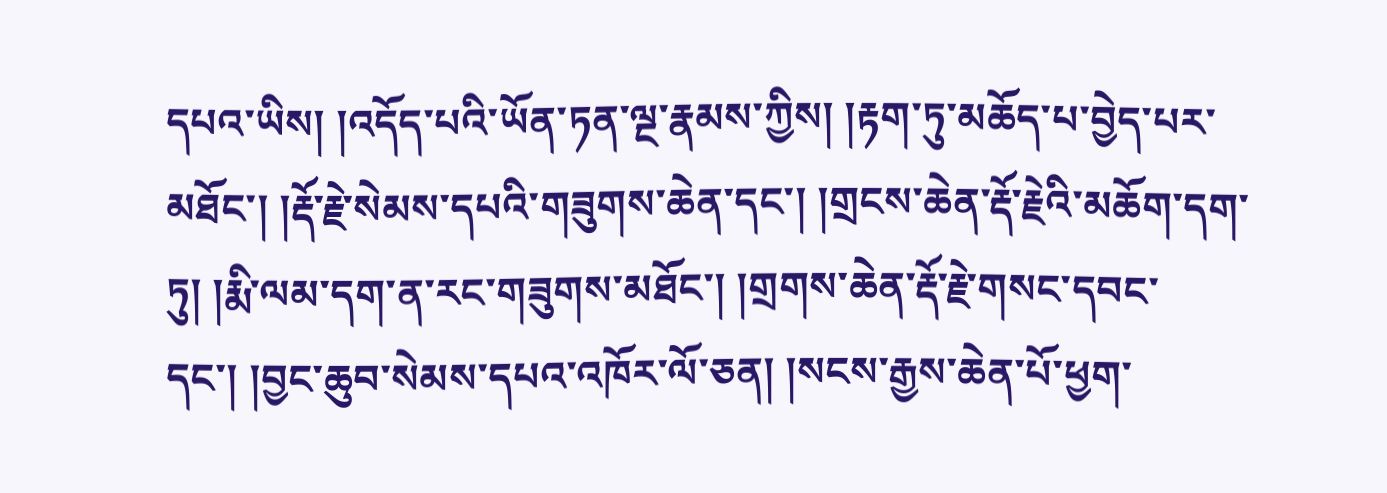དཔའ་ཡིས། །འདོད་པའི་ཡོན་ཏན་ལྔ་རྣམས་ཀྱིས། །རྟག་ཏུ་མཆོད་པ་བྱེད་པར་མཐོང་། །རྡོ་རྗེ་སེམས་དཔའི་གཟུགས་ཆེན་དང་། །གྲངས་ཆེན་རྡོ་རྗེའི་མཆོག་དག་ཏུ། །རྨི་ལམ་དག་ན་རང་གཟུགས་མཐོང་། །གྲགས་ཆེན་རྡོ་རྗེ་གསང་དབང་དང་། །བྱང་ཆུབ་སེམས་དཔའ་འཁོར་ལོ་ཅན། །སངས་རྒྱས་ཆེན་པོ་ཕྱག་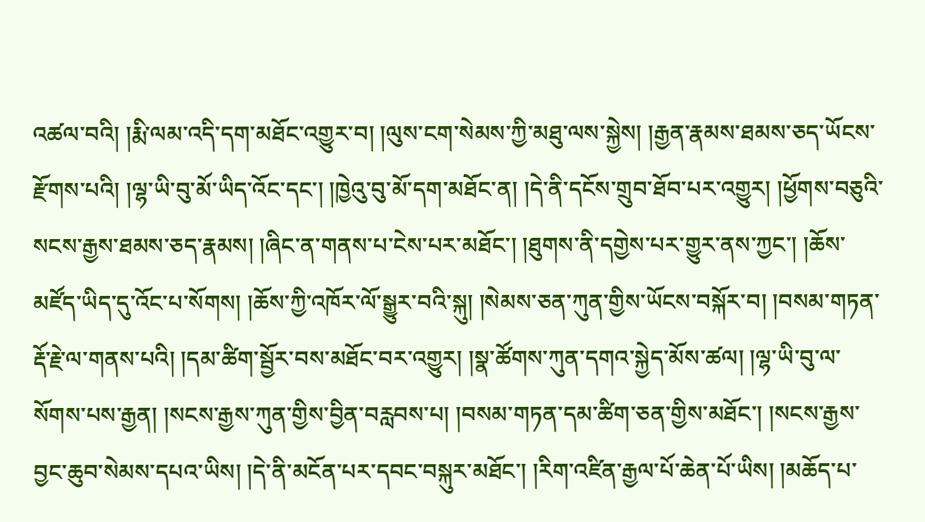འཚལ་བའི། །རྨི་ལམ་འདི་དག་མཐོང་འགྱུར་བ། །ལུས་ངག་སེམས་ཀྱི་མཐུ་ལས་སྐྱེས། །རྒྱན་རྣམས་ཐམས་ཅད་ཡོངས་རྫོགས་པའི། །ལྷ་ཡི་བུ་མོ་ཡིད་འོང་དང་། །ཁྱེའུ་བུ་མོ་དག་མཐོང་ན། །དེ་ནི་དངོས་གྲུབ་ཐོབ་པར་འགྱུར། །ཕྱོགས་བཅུའི་སངས་རྒྱས་ཐམས་ཅད་རྣམས། །ཞིང་ན་གནས་པ་ངེས་པར་མཐོང་། །ཐུགས་ནི་དགྱེས་པར་གྱུར་ནས་ཀྱང་། །ཆོས་མཛོད་ཡིད་དུ་འོང་པ་སོགས། །ཆོས་ཀྱི་འཁོར་ལོ་སྒྱུར་བའི་སྐུ། །སེམས་ཅན་ཀུན་གྱིས་ཡོངས་བསྐོར་བ། །བསམ་གཏན་རྡོ་རྗེ་ལ་གནས་པའི། །དམ་ཚིག་སྦྱོར་བས་མཐོང་བར་འགྱུར། །སྣ་ཚོགས་ཀུན་དགའ་སྐྱེད་མོས་ཚལ། །ལྷ་ཡི་བུ་ལ་སོགས་པས་རྒྱན། །སངས་རྒྱས་ཀུན་གྱིས་བྱིན་བརླབས་པ། །བསམ་གཏན་དམ་ཚིག་ཅན་གྱིས་མཐོང་། །སངས་རྒྱས་བྱང་ཆུབ་སེམས་དཔའ་ཡིས། །དེ་ནི་མངོན་པར་དབང་བསྐུར་མཐོང་། །རིག་འཛིན་རྒྱལ་པོ་ཆེན་པོ་ཡིས། །མཆོད་པ་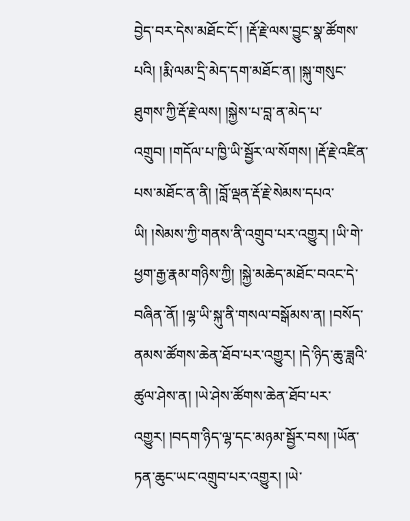བྱེད་བར་དེས་མཐོང་ངོ་། །རྡོ་རྗེ་ལས་བྱུང་སྣ་ཚོགས་པའི། །རྨི་ལམ་དྲི་མེད་དག་མཐོང་ན། །སྐུ་གསུང་ཐུགས་ཀྱི་རྡོ་རྗེ་ལས། །སྐྱེས་པ་བླ་ན་མེད་པ་འགྲུབ། །གདོལ་པ་ཁྱི་ཡི་སྦྱོར་ལ་སོགས། །རྡོ་རྗེ་འཛིན་པས་མཐོང་ན་ནི། །བློ་ལྡན་རྡོ་རྗེ་སེམས་དཔའ་ཡི། །སེམས་ཀྱི་གནས་ནི་འགྲུབ་པར་འགྱུར། །ཡི་གེ་ཕྱག་རྒྱ་རྣམ་གཉིས་ཀྱི། །སྐྱེ་མཆེད་མཐོང་བའང་དེ་བཞིན་ནོ། །ལྷ་ཡི་སྐུ་ནི་གསལ་བསྒོམས་ན། །བསོད་ནམས་ཚོགས་ཆེན་ཐོབ་པར་འགྱུར། །དེ་ཉིད་ཆུ་ཟླའི་ཚུལ་ཤེས་ན། །ཡེ་ཤེས་ཚོགས་ཆེན་ཐོབ་པར་འགྱུར། །བདག་ཉིད་ལྷ་དང་མཉམ་སྦྱོར་བས། །ཡོན་ཏན་ཆུང་ཡང་འགྲུབ་པར་འགྱུར། །ཡེ་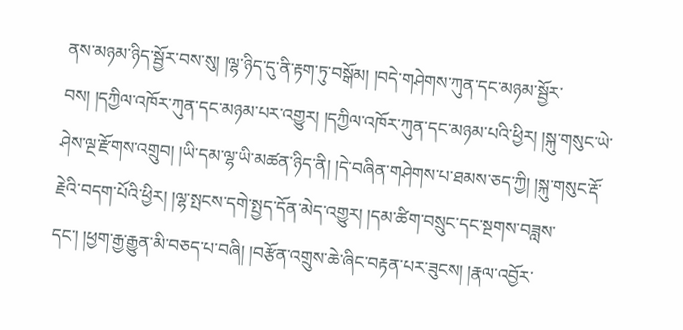ནས་མཉམ་ཉིད་སྦྱོར་བས་སུ། །ལྷ་ཉིད་དུ་ནི་རྟག་ཏུ་བསྒོམ། །བདེ་གཤེགས་ཀུན་དང་མཉམ་སྦྱོར་བས། །དཀྱིལ་འཁོར་ཀུན་དང་མཉམ་པར་འགྱུར། །དཀྱིལ་འཁོར་ཀུན་དང་མཉམ་པའི་ཕྱིར། །སྐུ་གསུང་ཡེ་ཤེས་ལྔ་རྫོགས་འགྲུབ། །ཡི་དམ་ལྷ་ཡི་མཚན་ཉིད་ནི། །དེ་བཞིན་གཤེགས་པ་ཐམས་ཅད་ཀྱི། །སྐུ་གསུང་རྡོ་རྗེའི་བདག་པོའི་ཕྱིར། །ལྷ་སྤངས་དགེ་སྤྱད་དོན་མེད་འགྱུར། །དམ་ཚིག་བསྲུང་དང་སྔགས་བཟླས་དང་། །ཕྱག་རྒྱ་རྒྱུན་མི་བཅད་པ་བཞི། །བརྩོན་འགྲུས་ཆེ་ཞིང་བརྟན་པར་ཟུངས། །རྣལ་འབྱོར་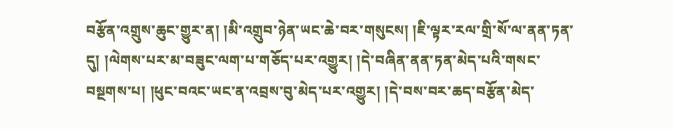བརྩོན་འགྲུས་ཆུང་གྱུར་ན། །མི་འགྲུབ་ཉེན་ཡང་ཆེ་བར་གསུངས། །ཇི་ལྟར་རལ་གྲི་སོ་ལ་ནན་ཏན་དུ། །ལེགས་པར་མ་བཟུང་ལག་པ་གཅོད་པར་འགྱུར། །དེ་བཞིན་ནན་ཏན་མེད་པའི་གསང་བསྔགས་པ། །ཕུང་བའང་ཡང་ན་འབྲས་བུ་མེད་པར་འགྱུར། །དེ་བས་བར་ཆད་བརྩོན་མེད་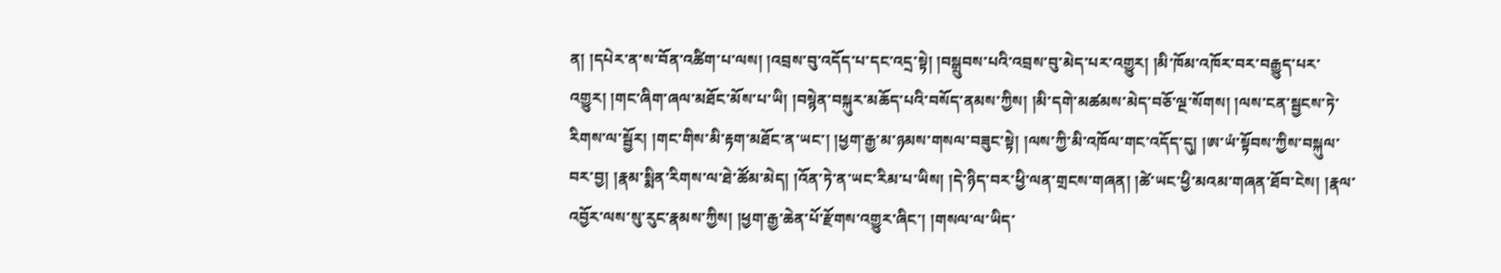ན། །དཔེར་ན་ས་བོན་འཚིག་པ་ལས། །འབྲས་བུ་འདོད་པ་དང་འདྲ་སྟེ། །བསྒྲུབས་པའི་འབྲས་བུ་མེད་པར་འགྱུར། །མི་ཁོམ་འཁོར་བར་བརྒྱུད་པར་འགྱུར། །གང་ཞིག་ཞལ་མཐོང་མོས་པ་ཡི། །བསྙེན་བསྐུར་མཆོད་པའི་བསོད་ནམས་ཀྱིས། །མི་དགེ་མཚམས་མེད་བཅོ་ལྔ་སོགས། །ལས་ངན་སྦྱངས་ཏེ་རིགས་ལ་སྦྱོར། །གང་གིས་མི་རྟག་མཐོང་ན་ཡང་། །ཕྱག་རྒྱ་མ་ཉམས་གསལ་བཟུང་སྟེ། །ལས་ཀྱི་མི་འཁོལ་གང་འདོད་དུ། །ཨ་ཡཾ་སྟོབས་ཀྱིས་བསྐུལ་བར་བྱ། །རྣམ་སྨིན་རིགས་ལ་ཐེ་ཚོམ་མེད། །འོན་ཏེ་ན་ཡང་རིམ་པ་ཡིས། །དེ་ཉིད་བར་ཕྱི་ལན་གྲངས་གཞན། །ཚེ་ཡང་ཕྱི་མའམ་གཞན་ཐོབ་ངེས། །རྣལ་འབྱོར་ལས་སུ་རུང་རྣམས་ཀྱིས། །ཕྱག་རྒྱ་ཆེན་པོ་རྫོགས་འགྱུར་ཞིང་། །གསལ་ལ་ཡིད་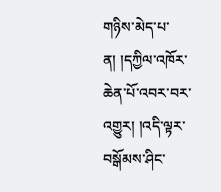གཉིས་མེད་པ་ན། །དཀྱིལ་འཁོར་ཆེན་པོ་འབར་བར་འགྱུར། །འདི་ལྟར་བསྒོམས་ཤིང་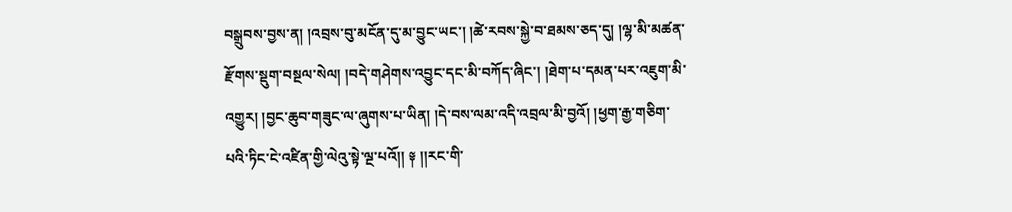བསྒྲུབས་བྱས་ན། །འབྲས་བུ་མངོན་དུ་མ་བྱུང་ཡང་། །ཚེ་རབས་སྐྱེ་བ་ཐམས་ཅད་དུ། །ལྷ་མི་མཚན་རྫོགས་སྡུག་བསྔལ་སེལ། །བདེ་གཤེགས་འབྱུང་དང་མི་བཀོད་ཞིང་། །ཐེག་པ་དམན་པར་འཇུག་མི་འགྱུར། །བྱང་ཆུབ་གཟུང་ལ་ཞུགས་པ་ཡིན། །དེ་བས་ལམ་འདི་འབྲལ་མི་བྱའོ། །ཕྱག་རྒྱ་གཅིག་པའི་ཏིང་ངེ་འཛིན་གྱི་ལེའུ་སྟེ་ལྔ་པའོ།། ༈ །།རང་གི་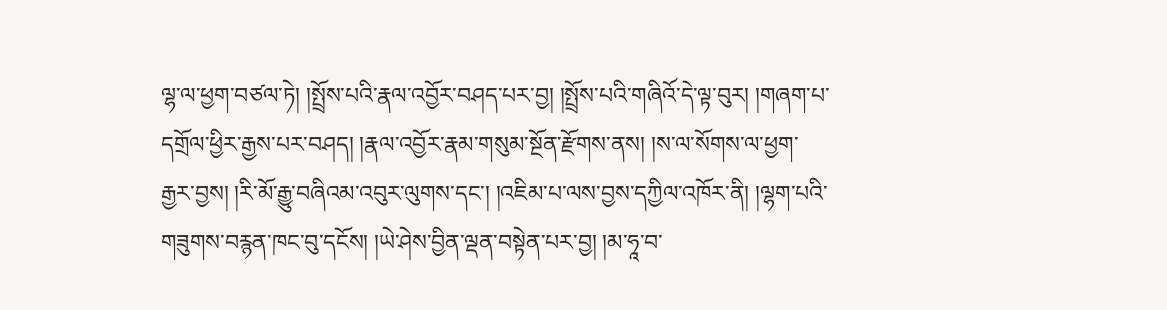ལྷ་ལ་ཕྱག་བཙལ་ཏེ། །སྤྲོས་པའི་རྣལ་འབྱོར་བཤད་པར་བྱ། །སྤྲོས་པའི་གཞིའོ་དེ་ལྟ་བུར། །གཞག་པ་དགྲོལ་ཕྱིར་རྒྱས་པར་བཤད། །རྣལ་འབྱོར་རྣམ་གསུམ་སྔོན་རྫོགས་ནས། །ས་ལ་སོགས་ལ་ཕྱག་རྒྱར་བྱས། །རི་མོ་རྒྱུ་བཞིའམ་འབུར་ལུགས་དང་། །འཇིམ་པ་ལས་བྱས་དཀྱིལ་འཁོར་ནི། །ལྷག་པའི་གཟུགས་བརྙན་ཁང་བུ་དངོས། །ཡེ་ཤེས་བྱིན་ལྡན་བསྟེན་པར་བྱ། །མ་ཧཱ་བ་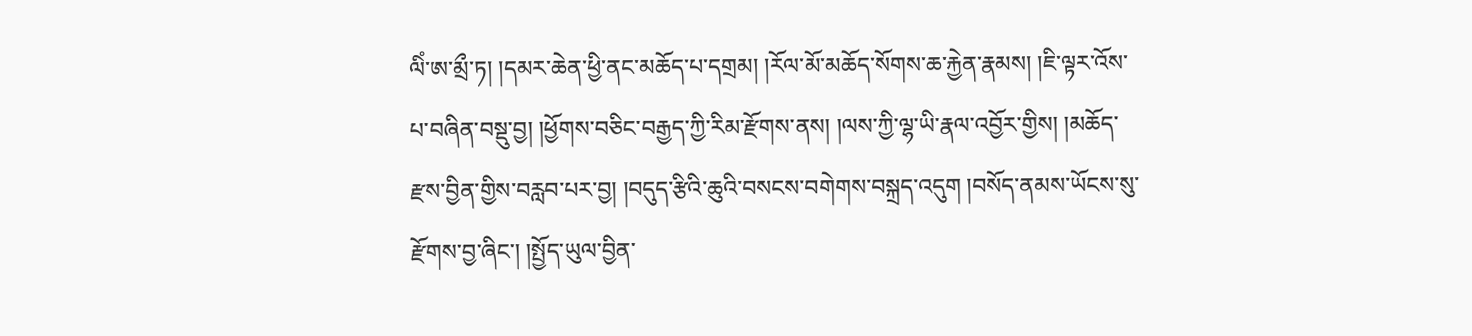ལིཾ་ཨ་མྲྀ་ཏ། །དམར་ཆེན་ཕྱི་ནང་མཆོད་པ་དགྲམ། །རོལ་མོ་མཆོད་སོགས་ཆ་རྐྱེན་རྣམས། །ཇི་ལྟར་འོས་པ་བཞིན་བསྡུ་བྱ། །ཕྱོགས་བཅིང་བརྒྱད་ཀྱི་རིམ་རྫོགས་ནས། །ལས་ཀྱི་ལྷ་ཡི་རྣལ་འབྱོར་གྱིས། །མཆོད་རྫས་བྱིན་གྱིས་བརླབ་པར་བྱ། །བདུད་རྩིའི་ཆུའི་བསངས་བགེགས་བསྐྲད་འདུག །བསོད་ནམས་ཡོངས་སུ་རྫོགས་བྱ་ཞིང་། །སྤྱོད་ཡུལ་བྱིན་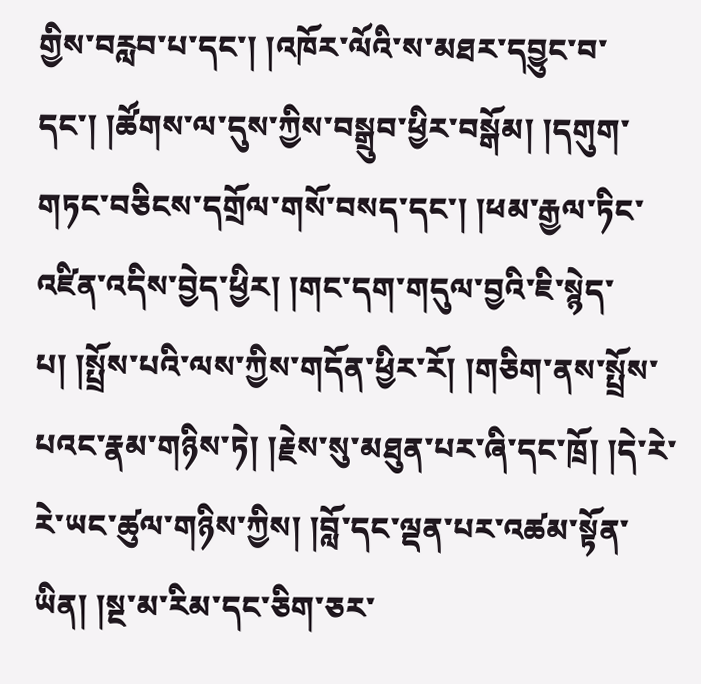གྱིས་བརླབ་པ་དང་། །འཁོར་ལོའི་ས་མཐར་དབྱུང་བ་དང་། །ཚོགས་ལ་དུས་ཀྱིས་བསྒྲུབ་ཕྱིར་བསྒོམ། །དགུག་གཏང་བཅིངས་དགྲོལ་གསོ་བསད་དང་། །ཕམ་རྒྱལ་ཏིང་འཛིན་འདིས་བྱེད་ཕྱིར། །གང་དག་གདུལ་བྱའི་ཇི་སྙེད་པ། །སྤྲོས་པའི་ལས་ཀྱིས་གདོན་ཕྱིར་རོ། །གཅིག་ནས་སྤྲོས་པའང་རྣམ་གཉིས་ཏེ། །རྗེས་སུ་མཐུན་པར་ཞི་དང་ཁྲོ། །དེ་རེ་རེ་ཡང་ཚུལ་གཉིས་ཀྱིས། །བློ་དང་ལྡན་པར་འཚམ་སྟོན་ཡིན། །སྔ་མ་རིམ་དང་ཅིག་ཅར་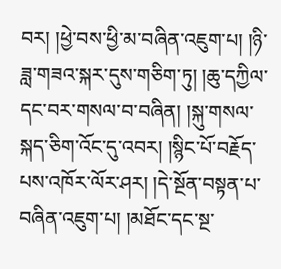བར། །ཕྱེ་བས་ཕྱི་མ་བཞིན་འཇུག་པ། །ཉི་ཟླ་གཟའ་སྐར་དུས་གཅིག་ཏུ། །ཆུ་དཀྱིལ་དང་བར་གསལ་བ་བཞིན། །སྐུ་གསལ་སྐད་ཅིག་འོང་དུ་འབར། །སྙིང་པོ་བརྗོད་པས་འཁོར་ལོར་ཤར། །དེ་སྔོན་བསྟན་པ་བཞིན་འཇུག་པ། །མཐོང་དང་སྔ་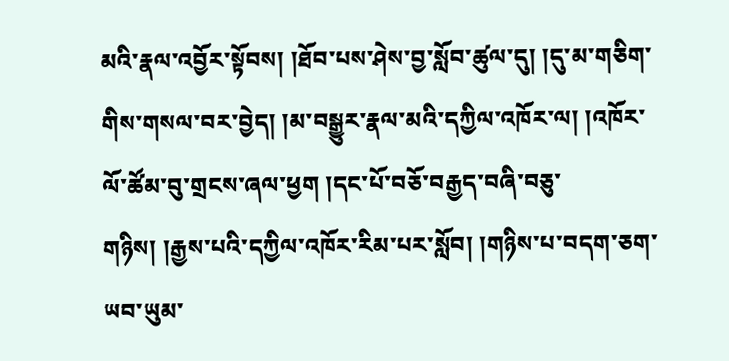མའི་རྣལ་འབྱོར་སྟོབས། །ཐོབ་པས་ཤེས་བྱ་སློབ་ཚུལ་དུ། །དུ་མ་གཅིག་གིས་གསལ་བར་བྱེད། །མ་བསྒྱུར་རྣལ་མའི་དཀྱིལ་འཁོར་ལ། །འཁོར་ལོ་ཚོམ་བུ་གྲངས་ཞལ་ཕྱག །དང་པོ་བཅོ་བརྒྱད་བཞི་བཅུ་གཉིས། །རྒྱས་པའི་དཀྱིལ་འཁོར་རིམ་པར་སློབ། །གཉིས་པ་བདག་ཅག་ཡབ་ཡུམ་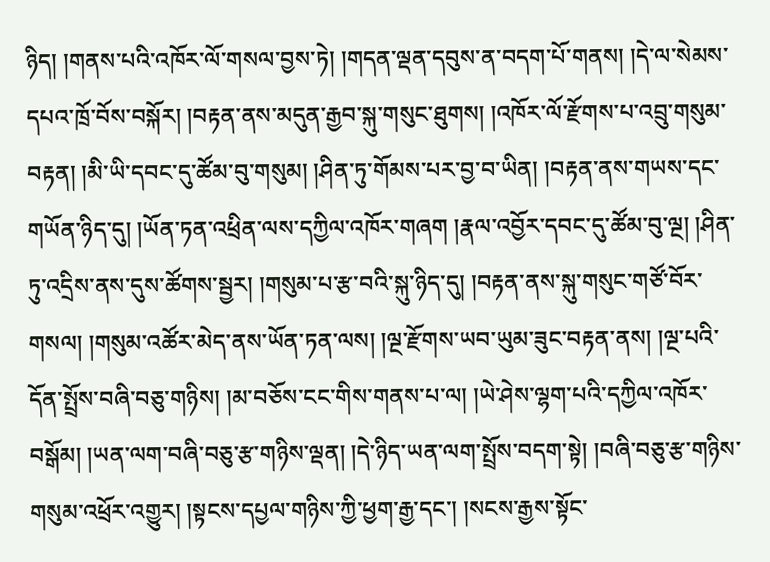ཉིད། །གནས་པའི་འཁོར་ལོ་གསལ་བྱས་ཏེ། །གདན་ལྡན་དབུས་ན་བདག་པོ་གནས། །དེ་ལ་སེམས་དཔའ་ཁྲོ་བོས་བསྐོར། །བརྟན་ནས་མདུན་རྒྱབ་སྐུ་གསུང་ཐུགས། །འཁོར་ལོ་རྫོགས་པ་འབྲུ་གསུམ་བརྟན། །མི་ཡི་དབང་དུ་ཚོམ་བུ་གསུམ། །ཤིན་ཏུ་གོམས་པར་བྱ་བ་ཡིན། །བརྟན་ནས་གཡས་དང་གཡོན་ཉིད་དུ། །ཡོན་ཏན་འཕྲིན་ལས་དཀྱིལ་འཁོར་གཞག །རྣལ་འབྱོར་དབང་དུ་ཚོམ་བུ་ལྔ། །ཤིན་ཏུ་འདྲིས་ནས་དུས་ཚོགས་སྦྱར། །གསུམ་པ་རྩ་བའི་སྐུ་ཉིད་དུ། །བརྟན་ནས་སྐུ་གསུང་གཙོ་བོར་གསལ། །གསུམ་འཚོར་མེད་ནས་ཡོན་ཏན་ལས། །ལྔ་རྫོགས་ཡབ་ཡུམ་ཟུང་བརྟན་ནས། །ལྔ་པའི་དོན་སྤྲོས་བཞི་བཅུ་གཉིས། །མ་བཅོས་ངང་གིས་གནས་པ་ལ། །ཡེ་ཤེས་ལྷག་པའི་དཀྱིལ་འཁོར་བསྒོམ། །ཡན་ལག་བཞི་བཅུ་རྩ་གཉིས་ལྡན། །དེ་ཉིད་ཡན་ལག་སྤྲོས་བདག་སྟེ། །བཞི་བཅུ་རྩ་གཉིས་གསུམ་འཕྲོར་འགྱུར། །སྟངས་དཔྱལ་གཉིས་ཀྱི་ཕྱག་རྒྱ་དང་། །སངས་རྒྱས་སྟོང་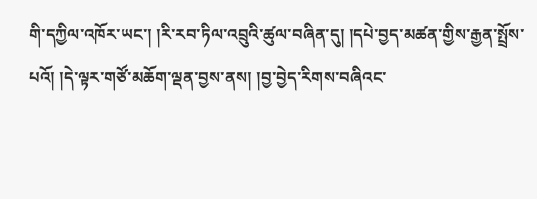གི་དཀྱིལ་འཁོར་ཡང་། །རི་རབ་ཏིལ་འབྲུའི་ཚུལ་བཞིན་དུ། །དཔེ་བྱད་མཚན་གྱིས་རྒྱན་སྤྲོས་པའོ། །དེ་ལྟར་གཙོ་མཆོག་ལྡན་བྱས་ནས། །བྱ་བྱེད་རིགས་བཞིའང་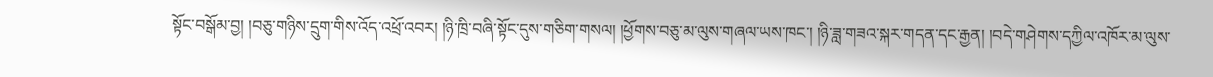སྟོང་བསྒོམ་བྱ། །བཅུ་གཉིས་དྲུག་གིས་འོད་འཕྲོ་འབར། །ཉི་ཁྲི་བཞི་སྟོང་དུས་གཅིག་གསལ། །ཕྱོགས་བཅུ་མ་ལུས་གཞལ་ཡས་ཁང་། །ཉི་ཟླ་གཟའ་སྐར་གདན་དང་རྒྱན། །བདེ་གཤེགས་དཀྱིལ་འཁོར་མ་ལུས་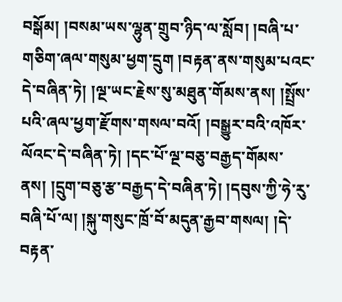བསྒོམ། །བསམ་ཡས་ལྷུན་གྲུབ་ཉིད་ལ་སློབ། །བཞི་པ་གཅིག་ཞལ་གསུམ་ཕྱག་དྲུག །བརྟན་ནས་གསུམ་པའང་དེ་བཞིན་ཏེ། །ལྔ་ཡང་རྗེས་སུ་མཐུན་གོམས་ནས། །སྤྲོས་པའི་ཞལ་ཕྱག་རྫོགས་གསལ་བའོ། །བསྒྱུར་བའི་འཁོར་ལོའང་དེ་བཞིན་ཏེ། །དང་པོ་ལྔ་བཅུ་བརྒྱད་གོམས་ནས། །དྲུག་བཅུ་རྩ་བརྒྱད་དེ་བཞིན་ཏེ། །དབུས་ཀྱི་ཧེ་རུ་བཞི་པོ་ལ། །སྐུ་གསུང་ཁྲོ་བོ་མདུན་རྒྱབ་གསལ། །དེ་བརྟན་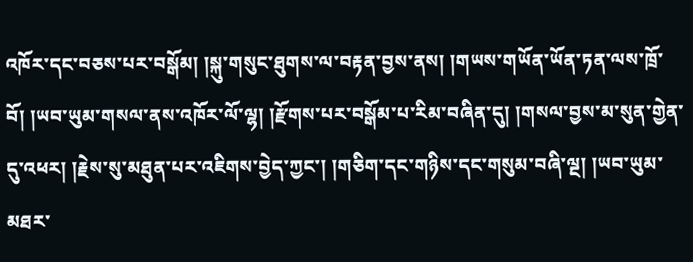འཁོར་དང་བཅས་པར་བསྒོམ། །སྐུ་གསུང་ཐུགས་ལ་བརྟན་བྱས་ནས། །གཡས་གཡོན་ཡོན་ཏན་ལས་ཁྲོ་བོ། །ཡབ་ཡུམ་གསལ་ནས་འཁོར་ལོ་ལྷ། །རྫོགས་པར་བསྒོམ་པ་རིམ་བཞིན་དུ། །གསལ་བྱས་མ་སུན་གྱེན་དུ་འཕར། །རྗེས་སུ་མཐུན་པར་འཇིགས་བྱེད་ཀྱང་། །གཅིག་དང་གཉིས་དང་གསུམ་བཞི་ལྔ། །ཡབ་ཡུམ་མཐར་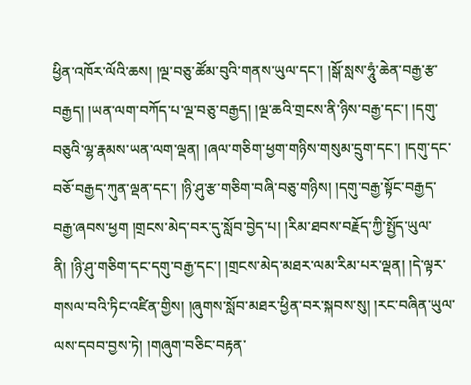ཕྱིན་འཁོར་ལོའི་ཆས། །ལྔ་བཅུ་ཚོམ་བུའི་གནས་ཡུལ་དང་། །སྒོ་སླས་ཧཱུཾ་ཆེན་བརྒྱ་རྩ་བརྒྱད། །ཡན་ལག་བཀོད་པ་ལྔ་བཅུ་བརྒྱད། །ལྔ་ཆའི་གྲངས་ནི་ཉིས་བརྒྱ་དང་། །དགུ་བཅུའི་ལྷ་རྣམས་ཡན་ལག་ལྡན། །ཞལ་གཅིག་ཕྱག་གཉིས་གསུམ་དྲུག་དང་། །དགུ་དང་བཅོ་བརྒྱད་ཀུན་ལྡན་དང་། །ཉི་ཤུ་རྩ་གཅིག་བཞི་བཅུ་གཉིས། །དགུ་བརྒྱ་སྟོང་བརྒྱད་བརྒྱ་ཞབས་ཕྱག །གྲངས་མེད་བར་དུ་སློབ་བྱེད་པ། །རིམ་ཐབས་བརྗོད་ཀྱི་སྤྱོད་ཡུལ་ནི། །ཉི་ཤུ་གཅིག་དང་དགུ་བརྒྱ་དང་། །གྲངས་མེད་མཐར་ལམ་རིམ་པར་ལྡན། །དེ་ལྟར་གསལ་བའི་ཏིང་འཛིན་གྱིས། །ཞུགས་སློབ་མཐར་ཕྱིན་བར་སྐབས་སུ། །རང་བཞིན་ཡུལ་ལས་དབབ་བྱས་ཏེ། །གཞུག་བཅིང་བརྟན་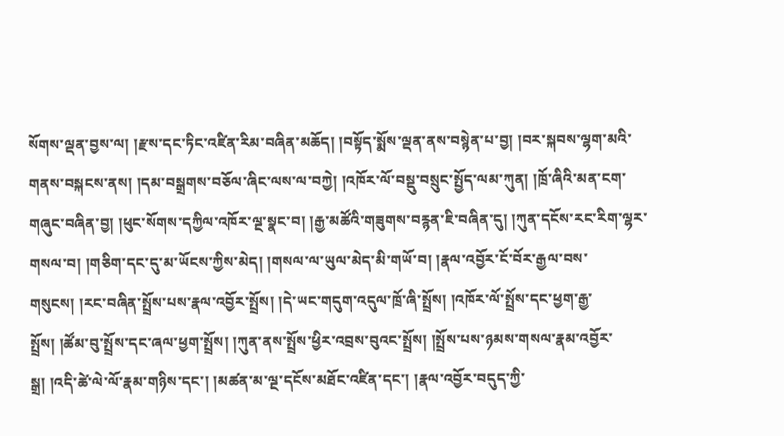སོགས་ལྡན་བྱས་ལ། །རྫས་དང་ཏིང་འཛིན་རིམ་བཞིན་མཆོད། །བསྟོད་སྨོས་ལྡན་ནས་བསྙེན་པ་བྱ། །བར་སྐབས་ལྷག་མའི་གནས་བསྐངས་ནས། །དམ་བསྒྲགས་བཅོལ་ཞིང་ལས་ལ་བཀྱེ། །འཁོར་ལོ་བསྡུ་བསྲུང་སྤྱོད་ལམ་ཀུན། །ཁྲོ་ཞིའི་མན་ངག་གཞུང་བཞིན་བྱ། །ཕུང་སོགས་དཀྱིལ་འཁོར་ལྔ་སྣང་བ། །རྒྱ་མཚོའི་གཟུགས་བརྙན་ཇི་བཞིན་དུ། །ཀུན་དངོས་རང་རིག་ལྷར་གསལ་བ། །གཅིག་དང་དུ་མ་ཡོངས་ཀྱིས་མེད། །གསལ་ལ་ཡུལ་མེད་མི་གཡོ་བ། །རྣལ་འབྱོར་ངོ་བོར་རྒྱལ་བས་གསུངས། །རང་བཞིན་སྤྲོས་པས་རྣལ་འབྱོར་སྤྲོས། །དེ་ཡང་གདུག་འདུལ་ཁྲོ་ཞི་སྤྲོས། །འཁོར་ལོ་སྤྲོས་དང་ཕྱག་རྒྱ་སྤྲོས། །ཚོམ་བུ་སྤྲོས་དང་ཞལ་ཕྱག་སྤྲོས། །ཀུན་ནས་སྤྲོས་ཕྱིར་འབྲས་བུའང་སྤྲོས། །སྤྲོས་པས་ཉམས་གསལ་རྣམ་འབྱོར་སྒྲ། །འདི་ཚེ་ལེ་ལོ་རྣམ་གཉིས་དང་། །མཚན་མ་ལྔ་དངོས་མཐོང་འཛིན་དང་། །རྣལ་འབྱོར་བདུད་ཀྱི་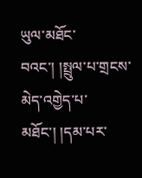ཡུལ་མཐོང་བའང་། །སྤྲུལ་པ་གྲངས་མེད་འགྱེད་པ་མཐོང་། །དམ་པར་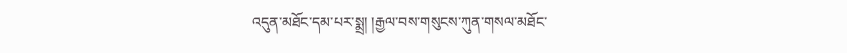འདུན་མཐོང་དམ་པར་སྨྲ། །རྒྱལ་བས་གསུངས་ཀུན་གསལ་མཐོང་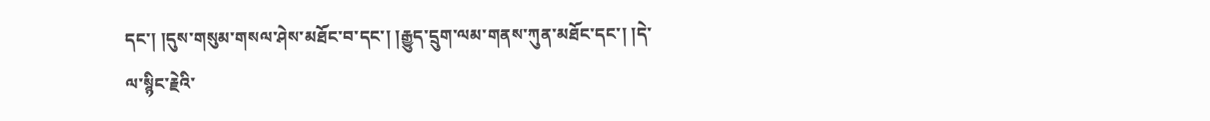དང་། །དུས་གསུམ་གསལ་ཤེས་མཐོང་བ་དང་། །རྒྱུད་དྲུག་ལམ་གནས་ཀུན་མཐོང་དང་། །དེ་ལ་སྙིང་རྗེའི་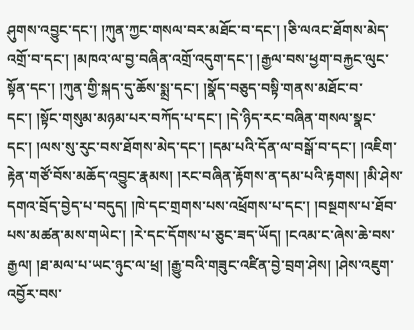ཤུགས་འབྱུང་དང་། །ཀུན་ཀྱང་གསལ་བར་མཐོང་བ་དང་། །ཅི་ལའང་ཐོགས་མེད་འགྲོ་བ་དང་། །མཁའ་ལ་བྱ་བཞིན་འགྲོ་འདུག་དང་། །རྒྱལ་བས་ཕྱག་བརྐྱང་ལུང་སྟོན་དང་། །ཀུན་གྱི་སྐད་དུ་ཆོས་སྨྲ་དང་། །སྣོད་བཅུད་བསྟི་གནས་མཐོང་བ་དང་། །སྟོང་གསུམ་མཉམ་པར་བཀོད་པ་དང་། །དེ་ཉིད་རང་བཞིན་གསལ་སྣང་དང་། །ལས་སུ་རུང་བས་ཐོགས་མེད་དང་། །དམ་པའི་དོན་ལ་བསྒོ་བ་དང་། །འཇིག་རྟེན་གཙོ་བོས་མཆོད་འབྱུང་རྣམས། །རང་བཞིན་རྟོགས་ན་དམ་པའི་རྟགས། །མི་ཤེས་དགའ་བྲོད་བྱེད་པ་བདུད། །ཁེ་དང་གྲགས་པས་འཕྲོགས་པ་དང་། །བསྔགས་པ་ཐོབ་པས་མཚན་མས་གཡེང་། །རེ་དང་དོགས་པ་ཅུང་ཟད་ཡོད། །ངའམ་ང་ཞེས་ཆེ་བས་རྒྱལ། །ཐ་མལ་པ་ཡང་ཉུང་ལ་ཕྲ། །རྒྱུ་བའི་གཟུང་འཛིན་བྱེ་བྲག་ཤེས། །ཤེས་འཇུག་འབྱོར་བས་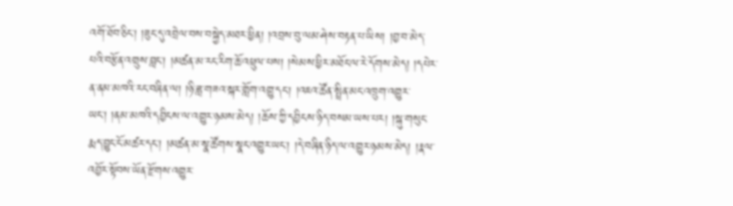འགོ་ཐོབ་ཅིང་། །ཟུང་དུ་འབྲེལ་བས་བསྐྱེད་མཐར་ཕྱིན། །འབྲས་བུ་ལམ་ཤེས་བརྟན་པ་ཡིས། །བྱ་བ་མེད་པའི་བརྩོན་འགྲུས་བླང་། །མཚན་མ་རང་རིག་ཆོ་འཕྲུལ་པས། །སེམས་ཕྱིར་མཐོང་ལ་རེ་དོགས་མེད། །དཔེར་ན་ནམ་མཁའི་རང་བཞིན་ལ། །ཉི་ཟླ་གཟའ་སྐར་གློག་འགྱུ་དང་། །འཇའ་ཚོན་སྤྲིན་མང་འཁྲུག་འགྱུར་ཡང་། །ནམ་མཁའི་དབྱིངས་ལ་འགྱུར་ཉམས་མེད། །ཆོས་ཀྱི་དབྱིངས་ཉིད་བསམ་ཡས་པར། །སྐུ་གསུང་རྨད་བྱུང་ངོ་མཚར་དང་། །མཚན་མ་སྣ་ཚོགས་སྣང་འགྱུར་ཡང་། །དེ་བཞིན་ཉིད་ལ་འགྱུར་ཉམས་མེད། །རྣལ་འབྱོར་སྟོབས་ཡོན་རྫོགས་འགྱུར་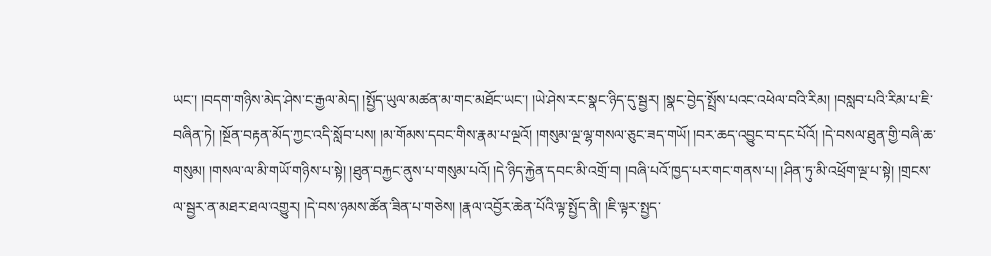ཡང་། །བདག་གཉིས་མེད་ཤེས་ང་རྒྱལ་མེད། །སྤྱོད་ཡུལ་མཚན་མ་གང་མཐོང་ཡང་། །ཡེ་ཤེས་རང་སྣང་ཉིད་དུ་སྦྱར། །སྣང་བྱེད་སྤྲོས་པའང་འཕེལ་བའི་རིམ། །བསླབ་པའི་རིམ་པ་ཇི་བཞིན་ཏེ། །སྔོན་བརྟན་མོད་ཀྱང་འདི་སློབ་པས། །མ་གོམས་དབང་གིས་རྣམ་པ་ལྔའོ། །གསུམ་ལྔ་ལྷ་གསལ་ཅུང་ཟད་གཡོ། །བར་ཆད་འབྱུང་བ་དང་པོའོ། །དེ་བསལ་ཐུན་གྱི་བཞི་ཆ་གསུམ། །གསལ་ལ་མི་གཡོ་གཉིས་པ་སྟེ། །ཐུན་བརྐྱང་ནུས་པ་གསུམ་པའོ། །དེ་ཉིད་རྐྱེན་དབང་མི་འགྲོ་བ། །བཞི་པའོ་ཁྱད་པར་གང་གནས་པ། །ཤིན་ཏུ་མི་འཕྲོག་ལྔ་པ་སྟེ། །གྲངས་ལ་སྦྱར་ན་མཐར་ཐལ་འགྱུར། །དེ་བས་ཉམས་ཚོན་ཟིན་པ་གཅེས། །རྣལ་འབྱོར་ཆེན་པོའི་ལྟ་སྤྱོད་ནི། །ཇི་ལྟར་སྤྱད་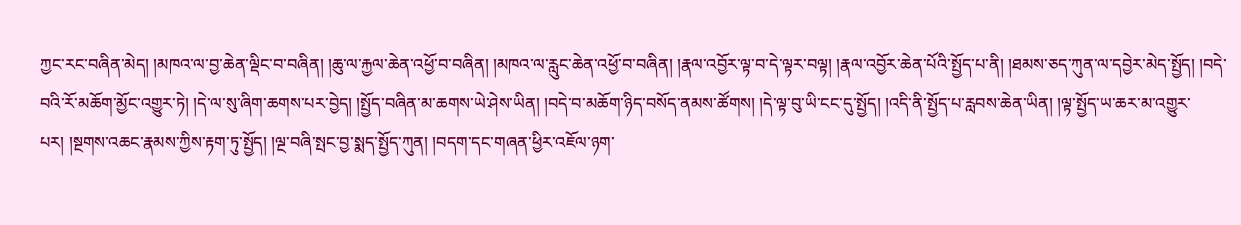ཀྱང་རང་བཞིན་མེད། །མཁའ་ལ་བྱ་ཆེན་ལྡིང་བ་བཞིན། །ཆུ་ལ་རྐྱལ་ཆེན་འཕྱོ་བ་བཞིན། །མཁའ་ལ་རླུང་ཆེན་འཕྱོ་བ་བཞིན། །རྣལ་འབྱོར་ལྟ་བ་དེ་ལྟར་བལྟ། །རྣལ་འབྱོར་ཆེན་པོའི་སྤྱོད་པ་ནི། །ཐམས་ཅད་ཀུན་ལ་དབྱེར་མེད་སྤྱོད། །བདེ་བའི་རོ་མཆོག་མྱོང་འགྱུར་ཏེ། །དེ་ལ་སུ་ཞིག་ཆགས་པར་བྱེད། །སྤྱོད་བཞིན་མ་ཆགས་ཡེ་ཤེས་ཡིན། །བདེ་བ་མཆོག་ཉིད་བསོད་ནམས་ཚོགས། །དེ་ལྟ་བུ་ཡི་ངང་དུ་སྤྱོད། །འདི་ནི་སྤྱོད་པ་རླབས་ཆེན་ཡིན། །ལྟ་སྤྱོད་ཡ་ཆར་མ་འགྱུར་པར། །སྔགས་འཆང་རྣམས་ཀྱིས་རྟག་ཏུ་སྤྱོད། །ལྔ་བཞི་སྤང་བྱ་སྨད་སྤྱོད་ཀུན། །བདག་དང་གཞན་ཕྱིར་འཇོལ་ཉག་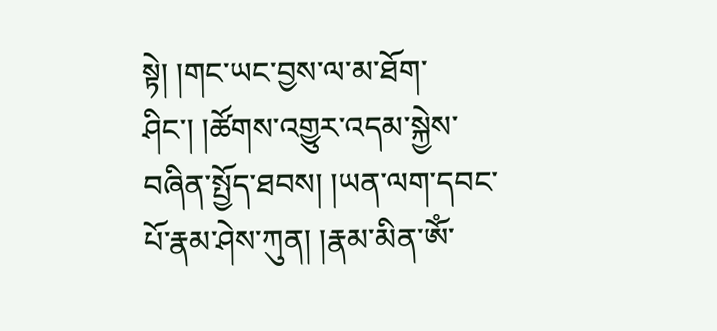སྟེ། །གང་ཡང་བྱས་ལ་མ་ཐོག་ཤིང་། །ཚོགས་འགྱུར་འདམ་སྐྱེས་བཞིན་སྤྱོད་ཐབས། །ཡན་ལག་དབང་པོ་རྣམ་ཤེས་ཀུན། །རྣམ་མིན་ༀ་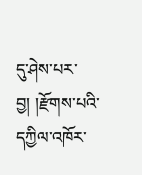དུ་ཤེས་པར་བྱ། །རྫོགས་པའི་དཀྱིལ་འཁོར་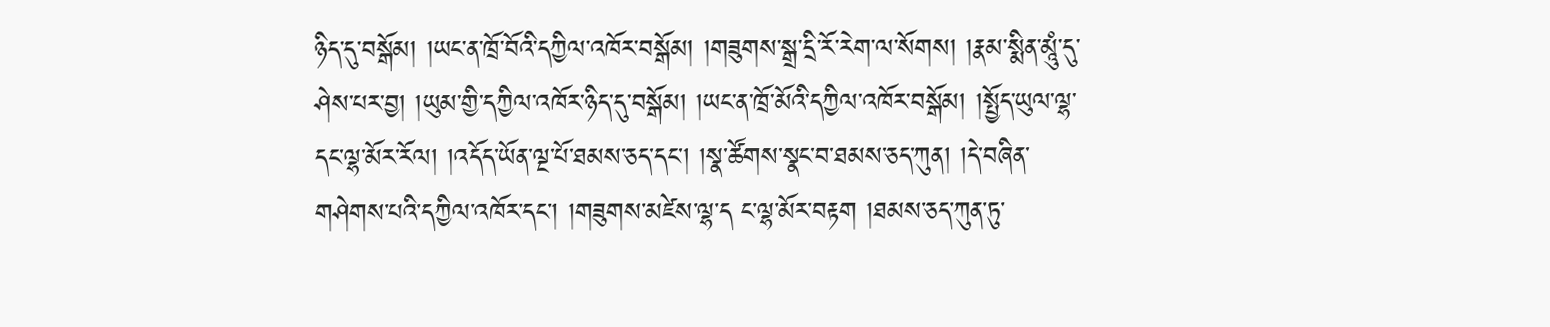ཉིད་དུ་བསྒོམ། །ཡང་ན་ཁྲོ་བོའི་དཀྱིལ་འཁོར་བསྒོམ། །གཟུགས་སྒྲ་དྲི་རོ་རེག་ལ་སོགས། །རྣམ་སྨིན་མཱུཾ་དུ་ཤེས་པར་བྱ། །ཡུམ་གྱི་དཀྱིལ་འཁོར་ཉིད་དུ་བསྒོམ། །ཡང་ན་ཁྲོ་མོའི་དཀྱིལ་འཁོར་བསྒོམ། །སྤྱོད་ཡུལ་ལྷ་དང་ལྷ་མོར་རོལ། །འདོད་ཡོན་ལྔ་པོ་ཐམས་ཅད་དང་། །སྣ་ཚོགས་སྣང་བ་ཐམས་ཅད་ཀུན། །དེ་བཞིན་གཤེགས་པའི་དཀྱིལ་འཁོར་དང་། །གཟུགས་མཛེས་ལྷ་ད ང་ལྷ་མོར་བརྟག །ཐམས་ཅད་ཀུན་ཏུ་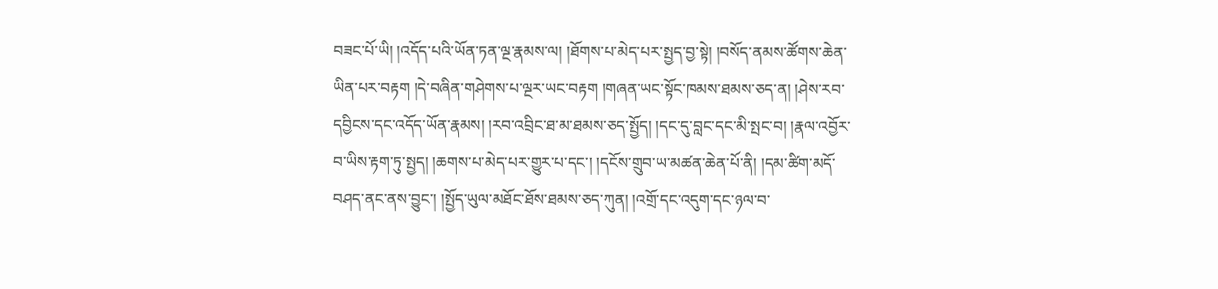བཟང་པོ་ཡི། །འདོད་པའི་ཡོན་ཏན་ལྔ་རྣམས་ལ། །ཐོགས་པ་མེད་པར་སྤྱད་བྱ་སྟེ། །བསོད་ནམས་ཚོགས་ཆེན་ཡིན་པར་བརྟག །དེ་བཞིན་གཤེགས་པ་ལྔར་ཡང་བརྟག །གཞན་ཡང་སྟོང་ཁམས་ཐམས་ཅད་ན། །ཤེས་རབ་དབྱིངས་དང་འདོད་ཡོན་རྣམས། །རབ་འབྲིང་ཐ་མ་ཐམས་ཅད་སྤྱོད། །དང་དུ་བླང་དང་མི་སྤང་བ། །རྣལ་འབྱོར་བ་ཡིས་རྟག་ཏུ་སྤྱད། །ཆགས་པ་མེད་པར་གྱུར་པ་དང་། །དངོས་གྲུབ་ཡ་མཚན་ཆེན་པོ་ནི། །དམ་ཚིག་མདོ་བཤད་ནང་ནས་བྱུང་། །སྤྱོད་ཡུལ་མཐོང་ཐོས་ཐམས་ཅད་ཀུན། །འགྲོ་དང་འདུག་དང་ཉལ་བ་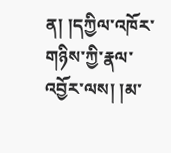ན། །དཀྱིལ་འཁོར་གཉིས་ཀྱི་རྣལ་འབྱོར་ལས། །མ་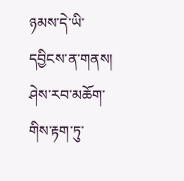ཉམས་དེ་ཡི་དབྱིངས་ན་གནས། ཤེས་རབ་མཆོག་གིས་རྟག་ཏུ་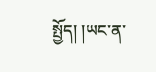སྤྱོད། །ཡང་ན་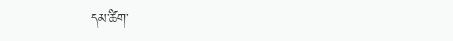དམ་ཚིག་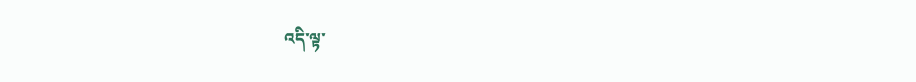འདི་ལྟ་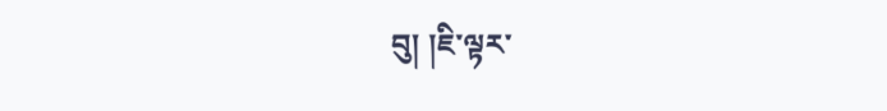བུ། །ཇི་ལྟར་